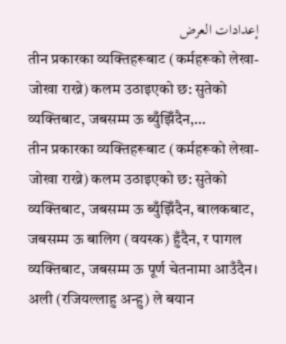إعدادات العرض
तीन प्रकारका व्यक्तिहरूबाट (कर्महरूको लेखा-जोखा राख्ने) कलम उठाइएको छ: सुतेको व्यक्तिबाट, जबसम्म ऊ ब्युँझिँदैन,…
तीन प्रकारका व्यक्तिहरूबाट (कर्महरूको लेखा-जोखा राख्ने) कलम उठाइएको छ: सुतेको व्यक्तिबाट, जबसम्म ऊ ब्युँझिँदैन, बालकबाट, जबसम्म ऊ बालिग (वयस्क) हुँदैन, र पागल व्यक्तिबाट, जबसम्म ऊ पूर्ण चेतनामा आउँदैन।
अली (रजियल्लाहु अन्हु) ले बयान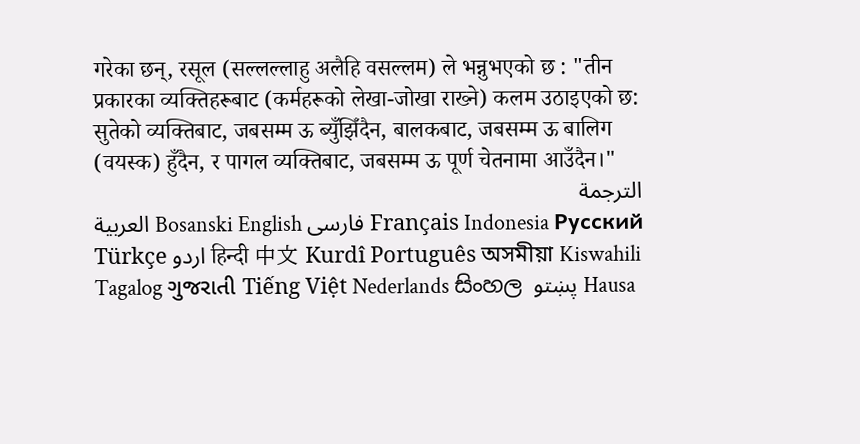गरेका छन्, रसूल (सल्लल्लाहु अलैहि वसल्लम) ले भन्नुभएको छ : "तीन प्रकारका व्यक्तिहरूबाट (कर्महरूको लेखा-जोखा राख्ने) कलम उठाइएको छ: सुतेको व्यक्तिबाट, जबसम्म ऊ ब्युँझिँदैन, बालकबाट, जबसम्म ऊ बालिग (वयस्क) हुँदैन, र पागल व्यक्तिबाट, जबसम्म ऊ पूर्ण चेतनामा आउँदैन।"
الترجمة
العربية Bosanski English فارسی Français Indonesia Русский Türkçe اردو हिन्दी 中文 Kurdî Português অসমীয়া Kiswahili Tagalog ગુજરાતી Tiếng Việt Nederlands සිංහල پښتو Hausa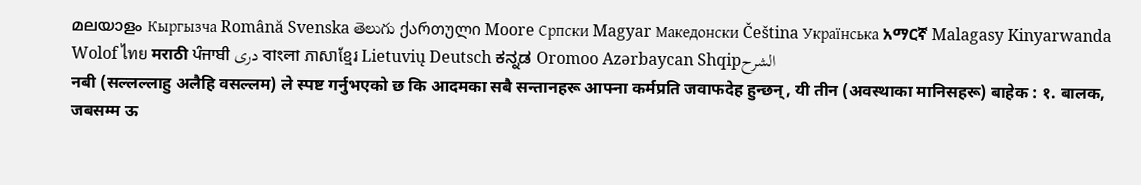മലയാളം Кыргызча Română Svenska తెలుగు ქართული Moore Српски Magyar Македонски Čeština Українська አማርኛ Malagasy Kinyarwanda Wolof ไทย मराठी ਪੰਜਾਬੀ دری বাংলা ភាសាខ្មែរ Lietuvių Deutsch ಕನ್ನಡ Oromoo Azərbaycan Shqipالشرح
नबी (सल्लल्लाहु अलैहि वसल्लम) ले स्पष्ट गर्नुभएको छ कि आदमका सबै सन्तानहरू आफ्ना कर्मप्रति जवाफदेह हुन्छन्, यी तीन (अवस्थाका मानिसहरू) बाहेक : १. बालक, जबसम्म ऊ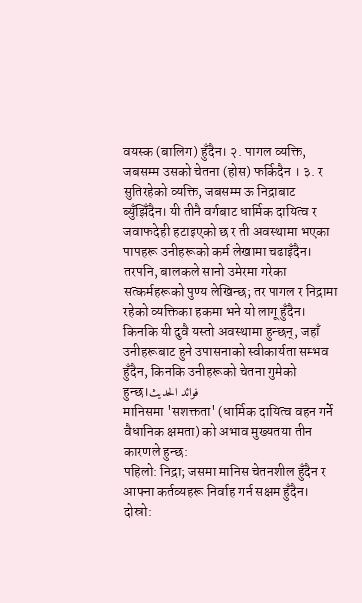वयस्क (बालिग) हुँदैन। २. पागल व्यक्ति, जबसम्म उसको चेतना (होस) फर्किदैन । ३. र सुतिरहेको व्यक्ति, जबसम्म ऊ निद्राबाट ब्युँझिँदैन। यी तीनै वर्गबाट धार्मिक दायित्व र जवाफदेही हटाइएको छ र ती अवस्थामा भएका पापहरू उनीहरूको कर्म लेखामा चढाइँदैन। तरपनि, बालकले सानो उमेरमा गरेका सत्कर्महरूको पुण्य लेखिन्छ; तर पागल र निद्रामा रहेको व्यक्तिका हकमा भने यो लागू हुँदैन। किनकि यी दुवै यस्तो अवस्थामा हुन्छन्, जहाँ उनीहरूबाट हुने उपासनाको स्वीकार्यता सम्भव हुँदैन, किनकि उनीहरूको चेतना गुमेको हुन्छ।فوائد الحديث
मानिसमा 'सशक्तता' (धार्मिक दायित्व वहन गर्ने वैधानिक क्षमता) को अभाव मुख्यतया तीन कारणले हुन्छ:
पहिलो: निद्रा; जसमा मानिस चेतनशील हुँदैन र आफ्ना कर्तव्यहरू निर्वाह गर्न सक्षम हुँदैन।
दोस्रो: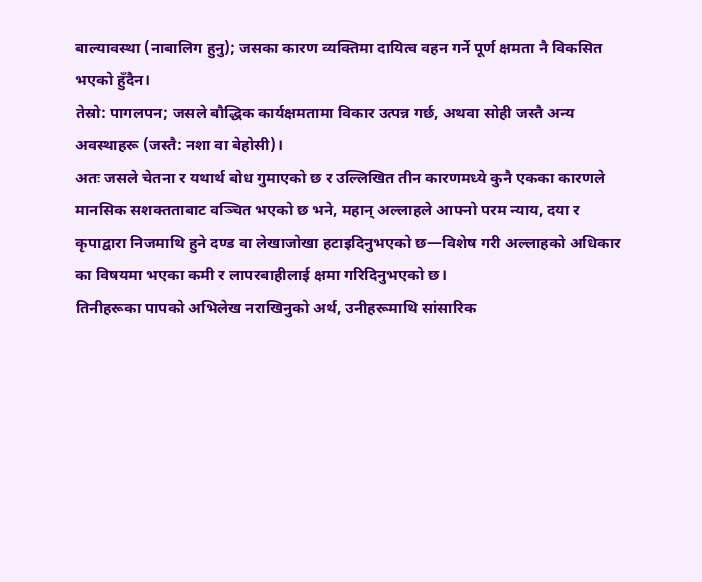बाल्यावस्था (नाबालिग हुनु); जसका कारण व्यक्तिमा दायित्व वहन गर्ने पूर्ण क्षमता नै विकसित भएको हुँदैन।
तेस्रो: पागलपन; जसले बौद्धिक कार्यक्षमतामा विकार उत्पन्न गर्छ, अथवा सोही जस्तै अन्य अवस्थाहरू (जस्तै: नशा वा बेहोसी)।
अतः जसले चेतना र यथार्थ बोध गुमाएको छ र उल्लिखित तीन कारणमध्ये कुनै एकका कारणले मानसिक सशक्तताबाट वञ्चित भएको छ भने, महान् अल्लाहले आफ्नो परम न्याय, दया र कृपाद्वारा निजमाथि हुने दण्ड वा लेखाजोखा हटाइदिनुभएको छ—विशेष गरी अल्लाहको अधिकार का विषयमा भएका कमी र लापरबाहीलाई क्षमा गरिदिनुभएको छ।
तिनीहरूका पापको अभिलेख नराखिनुको अर्थ, उनीहरूमाथि सांसारिक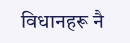विधानहरू नै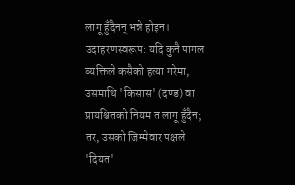लागू हुँदैनन् भन्ने होइन। उदाहरणस्वरूप: यदि कुनै पागल व्यक्तिले कसैको हत्या गरेमा, उसमाथि 'किसास' (दण्ड) वा प्रायश्चितको नियम त लागू हुँदैन; तर, उसको जिम्मेवार पक्षले 'दियत'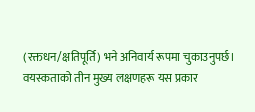(रक्तधन/क्षतिपूर्ति) भने अनिवार्य रूपमा चुकाउनुपर्छ।
वयस्कताको तीन मुख्य लक्षणहरू यस प्रकार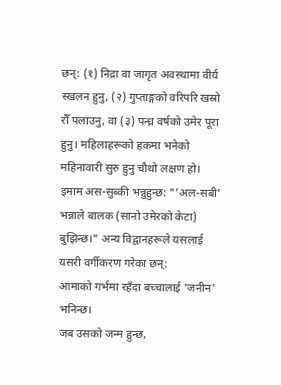छन्: (१) निद्रा वा जागृत अवस्थामा वीर्य स्खलन हुनु, (२) गुप्ताङ्गको वरिपरि खस्रो रौँ पलाउनु, वा (३) पन्ध्र वर्षको उमेर पूरा हुनु। महिलाहरूको हकमा भनेको महिनावारी सुरु हुनु चौथो लक्षण हो।
इमाम अस-सुब्की भन्नुहुन्छ: "'अल-सबी' भन्नाले बालक (सानो उमेरको केटा) बुझिन्छ।" अन्य विद्वानहरूले यसलाई यसरी वर्गीकरण गरेका छन्:
आमाको गर्भमा रहँदा बच्चालाई 'जनीन' भनिन्छ।
जब उसको जन्म हुन्छ,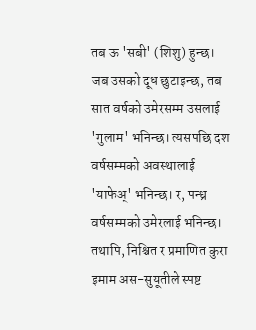तब ऊ 'सबी' (शिशु) हुन्छ।
जब उसको दूध छुटाइन्छ, तब सात वर्षको उमेरसम्म उसलाई 'गुलाम' भनिन्छ। त्यसपछि दश वर्षसम्मको अवस्थालाई 'याफेअ्' भनिन्छ। र, पन्ध्र वर्षसम्मको उमेरलाई भनिन्छ।
तथापि, निश्चित र प्रमाणित कुरा इमाम अस-सुयूतीले स्पष्ट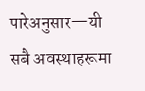पारेअनुसार—यी सबै अवस्थाहरूमा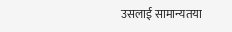उसलाई सामान्यतया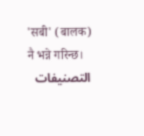'सबी' (बालक) नै भन्ने गरिन्छ।
التصنيفات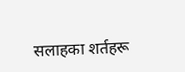सलाहका शर्तहरू